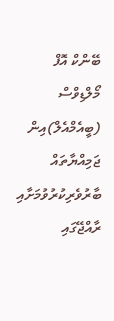ބޭންކް އޮފް މޯލްޑިވްސް (ބީއެމްއެލް)އިން ޖަމިއްޔާތައް ބާރުވެރިކުރުވުމަށާއި ރާއްޖޭގައި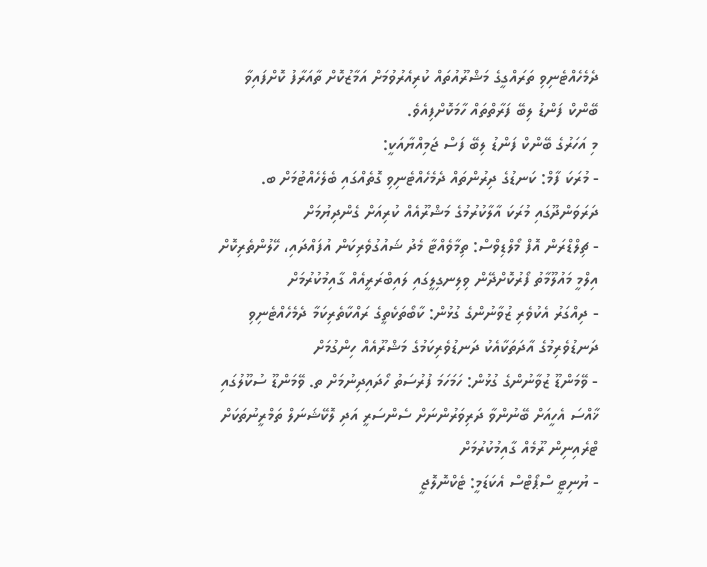ދެމެހެއްޓެނިވި ތަރައްގީގެ މަޝްރޫއުތައް ކުރިއެރުވުމަށް އަމާޒުކޮށް ތާއަރާފު ކޮށްފައިވާ ބޭންކް ފަންޑު ލިބޭ ފަރާތްތައް ހާމަކޮށްފިއެވެ.
މި އަހަރުގެ ބޭންކް ފަންޑު ލިބޭ ފަސް ޖަމިއްޔާއަކީ:
- މުރަކަ ފާމް: ކަނޑުގެ ދިރުންތައް ދެމެހެއްޓެނިވި ގޮތެއްގައި ބެލެހެއްޓުމަށް ބ. ދަރަވަންދޫގައި މުރަކަ އާލާކުރުމުގެ މަޝްރޫއެއް ކުރިއަށް ގެންދިޔުމަށް
- ޗިލްޑްރަން އޮފް މޯލްޑިވްސް: ތިމާވެއްޓާ މެދު ޝައުގުވެރިކަން އުފައްދައި، ހޭލުންތެރިކޮށް އިލްމީ މައުލޫމާތު ފޯރުކޮށްދޭން ވިލިނގިލީގައި ލައިބްރަރީއެއް ގާއިމުކުރުމަށް
- ދިއްގަރު އެކުވެރި ޒުވާނުންގެ ގުޅުން: ކާބޯތަކެތީގެ ރައްކާތެރިކަމާ ދެމެހެއްޓެނިވި ދަނޑުވެރިމުގެ އާދަތަކާއެކު ދަނޑުވެރިކަމުގެ މަޝްރޫއެއް ހިންގުމަށް
- ވޭމަންޑޫ ޒުވާނުންގެ ގުޅުން: ހަމަހަމަ ފުރުސަތު ހޯދައިދިނުމަށް ތ. ވޭމަންޑޫ ސުކޫލުގައި ޚާއްސަ އެހީއަށް ބޭނުންވާ ދަރިވަރުންނަށް ސެންސަރީ އަދި ލޮކޭޝަނަލް ތަމްރީނުތަކަށް ޓްރެއިނިން ރޫމެއް ގާއިމުކުރުމަށް
- ޔުނިޓީ ސްޕޯޓްސް އެކަޑަމީ: ޓެކްނޮލޮޖީ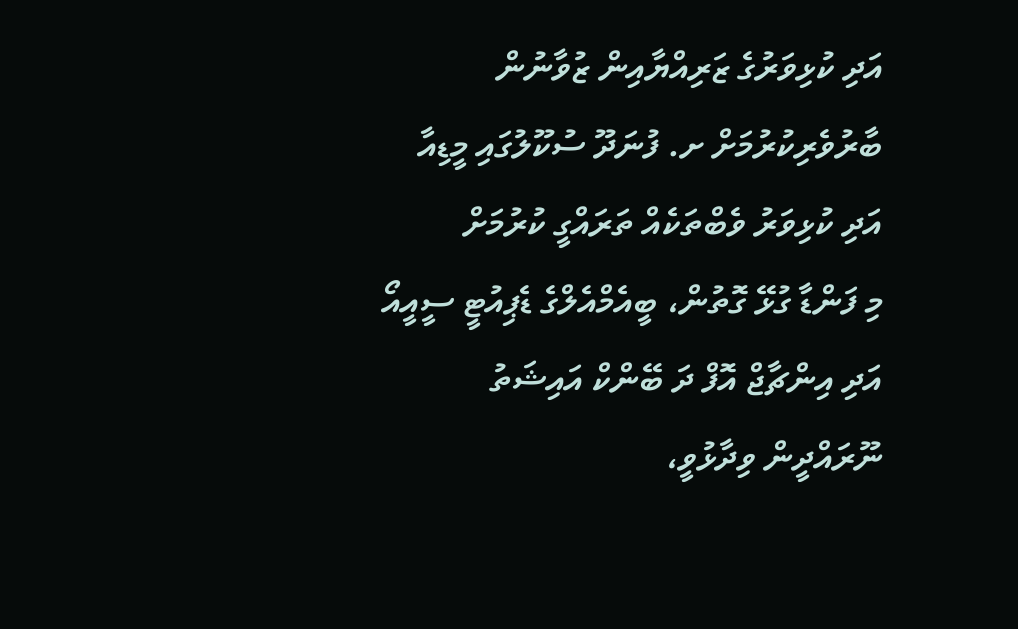އަދި ކުޅިވަރުގެ ޒަރިއްޔާއިން ޒުވާނުން ބާރުވެރިކުރުމަށް ށ. ފުނަދޫ ސުކޫލުގައި މީޑިއާ އަދި ކުޅިވަރު ވެބްތަކެއް ތަރައްގީ ކުރުމަށް
މި ފަންޑާ ގުޅޭ ގޮތުން، ބީއެމްއެލްގެ ޑެޕިއުޓީ ސީއީއޯ އަދި އިންޗާޖް އޮފް ދަ ބޭންކް އައިޝަތު ނޫރައްދީން ވިދާޅުވީ،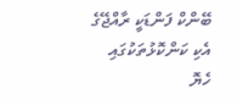ބޭންކް ފަންޑަކީ ރާއްޖޭގެ އެކި ކަންކޮޅުތަކުގައި ހެޔޮ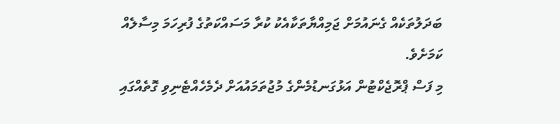ބަދަލުތަކެއް ގެނައުމަށް ޖަމިއްޔާތަކާއެކު ކުރާ މަސައްކަތުގެ ފުރިހަމަ މިސާލެއް ކަމަށެވެ.
މި ފަސް ޕްރޮޖެކްޓުން އަޅުގަނޑުމެންގެ މުޖުތަމައުއަށް ދެމެހެއްޓެނިވި ގޮތެއްގައި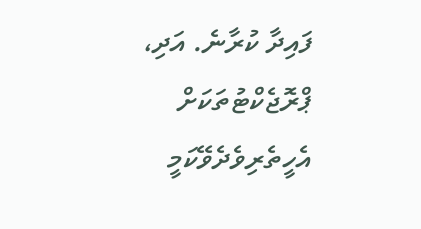ފައިދާ ކުރާނެ. އަދި، ޕްރޮޖެކްޓުތަކަށް އެހީތެރިވެދެވޭކަމީ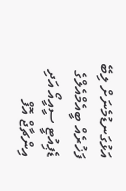އަޅުގަނޑުމެނަށް ލިބޭ ފަޚުރެއް ބީއެމްއެލްގެ ޑެޕިއުޓީ ސީއީއޯ އަދި އިންޗާޖް އޮފް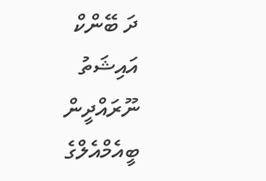ދަ ބޭންކް އައިޝަތު ނޫރައްދީން
ބީއެމްއެލްގެ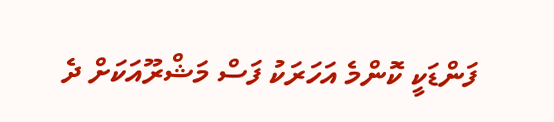ފަންޑަކީ ކޮންމެ އަހަރަކު ފަސް މަޝްރޫއަކަށް ދެ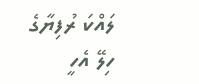ލައްކަ ރުފިޔާގެ ހިލޭ އެހީ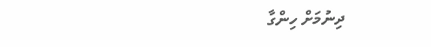ދިނުމަށް ހިންގާ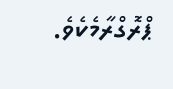ޕްރޮގްރާމެކެވެ.